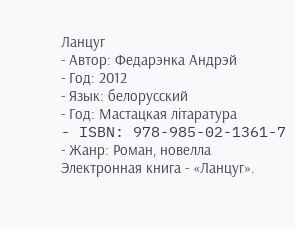Ланцуг
- Автор: Федарэнка Андрэй
- Год: 2012
- Язык: белорусский
- Год: Мастацкая літаратура
- ISBN: 978-985-02-1361-7
- Жанр: Роман, новелла
Электронная книга - «Ланцуг».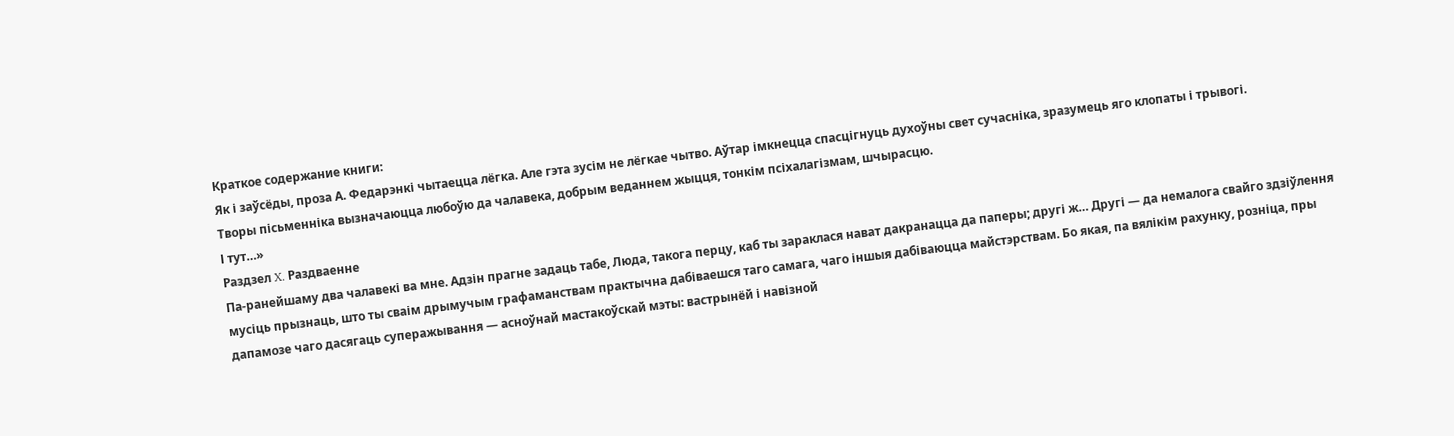Краткое содержание книги:
Як і заўсёды, проза А. Федарэнкі чытаецца лёгка. Але гэта зусім не лёгкае чытво. Аўтар імкнецца спасцігнуць духоўны свет сучасніка, зразумець яго клопаты і трывогі.
Творы пісьменніка вызначаюцца любоўю да чалавека, добрым веданнем жыцця, тонкім псіхалагізмам, шчырасцю.
І тут…»
Раздзел X. Раздваенне
Па-ранейшаму два чалавекі ва мне. Адзін прагне задаць табе, Люда, такога перцу, каб ты зараклася нават дакранацца да паперы; другі ж… Другі — да немалога свайго здзіўлення мусіць прызнаць, што ты сваім дрымучым графаманствам практычна дабіваешся таго самага, чаго іншыя дабіваюцца майстэрствам. Бо якая, па вялікім рахунку, розніца, пры дапамозе чаго дасягаць суперажывання — асноўнай мастакоўскай мэты: вастрынёй і навізной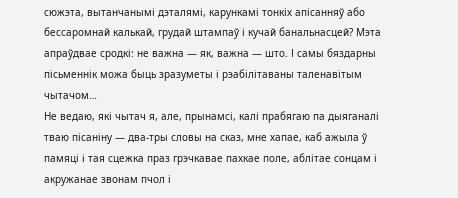сюжэта, вытанчанымі дэталямі, карункамі тонкіх апісанняў або бессаромнай калькай, грудай штампаў і кучай банальнасцей? Мэта апраўдвае сродкі: не важна — як, важна — што. І самы бяздарны пісьменнік можа быць зразуметы і рэабілітаваны таленавітым чытачом…
Не ведаю, які чытач я, але, прынамсі, калі прабягаю па дыяганалі тваю пісаніну — два-тры словы на сказ, мне хапае, каб ажыла ў памяці і тая сцежка праз грэчкавае пахкае поле, аблітае сонцам і акружанае звонам пчол і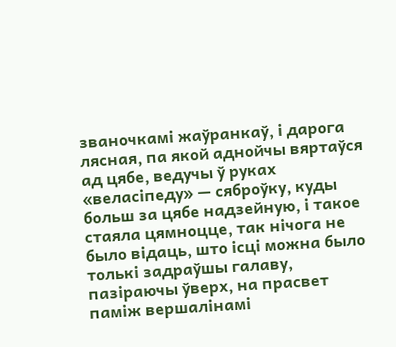званочкамі жаўранкаў, і дарога лясная, па якой аднойчы вяртаўся ад цябе, ведучы ў руках «веласіпеду» — сяброўку, куды больш за цябе надзейную, і такое стаяла цямноцце, так нічога не было відаць, што ісці можна было толькі задраўшы галаву, пазіраючы ўверх, на прасвет паміж вершалінамі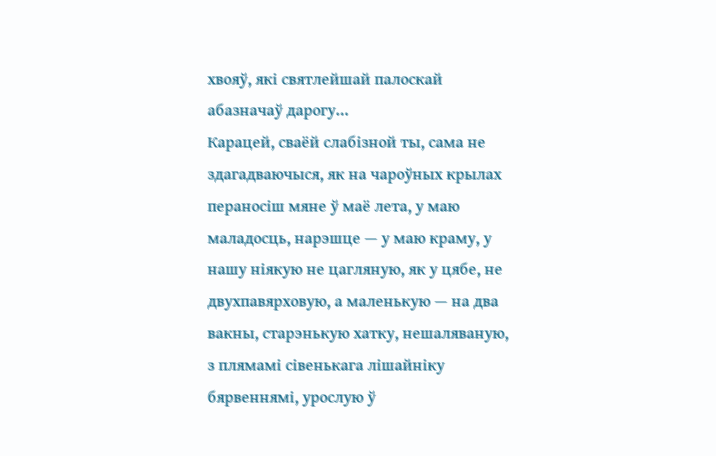хвояў, які святлейшай палоскай абазначаў дарогу…
Карацей, сваёй слабізной ты, сама не здагадваючыся, як на чароўных крылах пераносіш мяне ў маё лета, у маю маладосць, нарэшце — у маю краму, у нашу ніякую не цагляную, як у цябе, не двухпавярховую, а маленькую — на два вакны, старэнькую хатку, нешаляваную, з плямамі сівенькага лішайніку бярвеннямі, урослую ў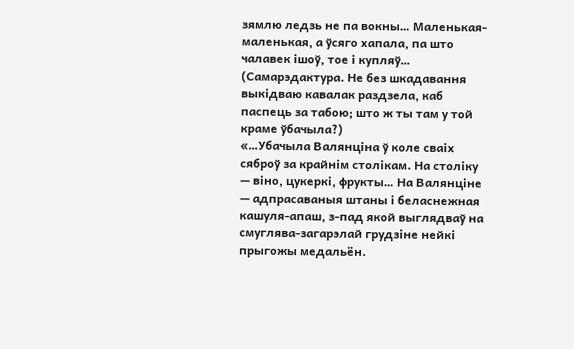зямлю ледзь не па вокны… Маленькая-маленькая, а ўсяго хапала, па што чалавек ішоў, тое і купляў… (Самарэдактура. Не без шкадавання выкідваю кавалак раздзела, каб паспець за табою; што ж ты там у той краме ўбачыла?)
«…Убачыла Валянціна ў коле сваіх сяброў за крайнім столікам. На століку — віно, цукеркі, фрукты… На Валянціне — адпрасаваныя штаны і беласнежная кашуля-апаш, з-пад якой выглядваў на смуглява-загарэлай грудзіне нейкі прыгожы медальён.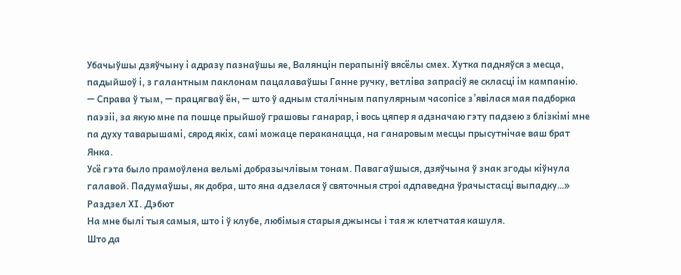Убачыўшы дзяўчыну і адразу пазнаўшы яе, Валянцін перапыніў вясёлы смех. Хутка падняўся з месца, падыйшоў і, з галантным паклонам пацалаваўшы Ганне ручку, ветліва запрасіў яе скласці ім кампанію.
— Справа ў тым, — працягваў ён, — што ў адным сталічным папулярным часопісе з’явілася мая падборка паэзіі, за якую мне па пошце прыйшоў грашовы ганарар, і вось цяпер я адзначаю гэту падзею з блізкімі мне па духу таварышамі, сярод якіх, самі можаце пераканацца, на ганаровым месцы прысутнічае ваш брат Янка.
Усё гэта было прамоўлена вельмі добразычлівым тонам. Павагаўшыся, дзяўчына ў знак згоды кіўнула галавой. Падумаўшы, як добра, што яна адзелася ў святочныя строі адпаведна ўрачыстасці выпадку…»
Раздзел ХІ. Дэбют
На мне былі тыя самыя, што і ў клубе, любімыя старыя джынсы і тая ж клетчатая кашуля.
Што да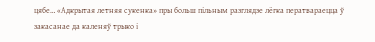цябе… «Адкрытая летняя сукенка» пры больш пільным разглядзе лёгка ператвараецца ў закасанае да каленяў трыко і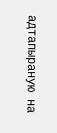адтапыраную на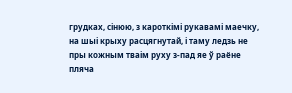грудках, сінюю, з кароткімі рукавамі маечку, на шыі крыху расцягнутай, і таму ледзь не пры кожным тваім руху з-пад яе ў раёне пляча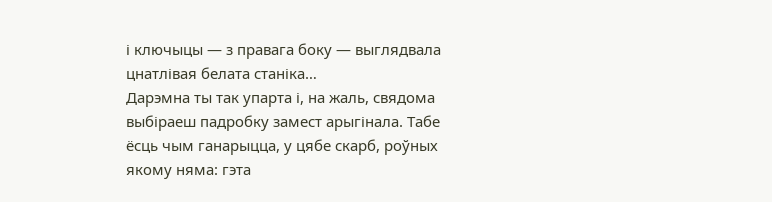і ключыцы — з правага боку — выглядвала цнатлівая белата станіка…
Дарэмна ты так упарта і, на жаль, свядома выбіраеш падробку замест арыгінала. Табе ёсць чым ганарыцца, у цябе скарб, роўных якому няма: гэта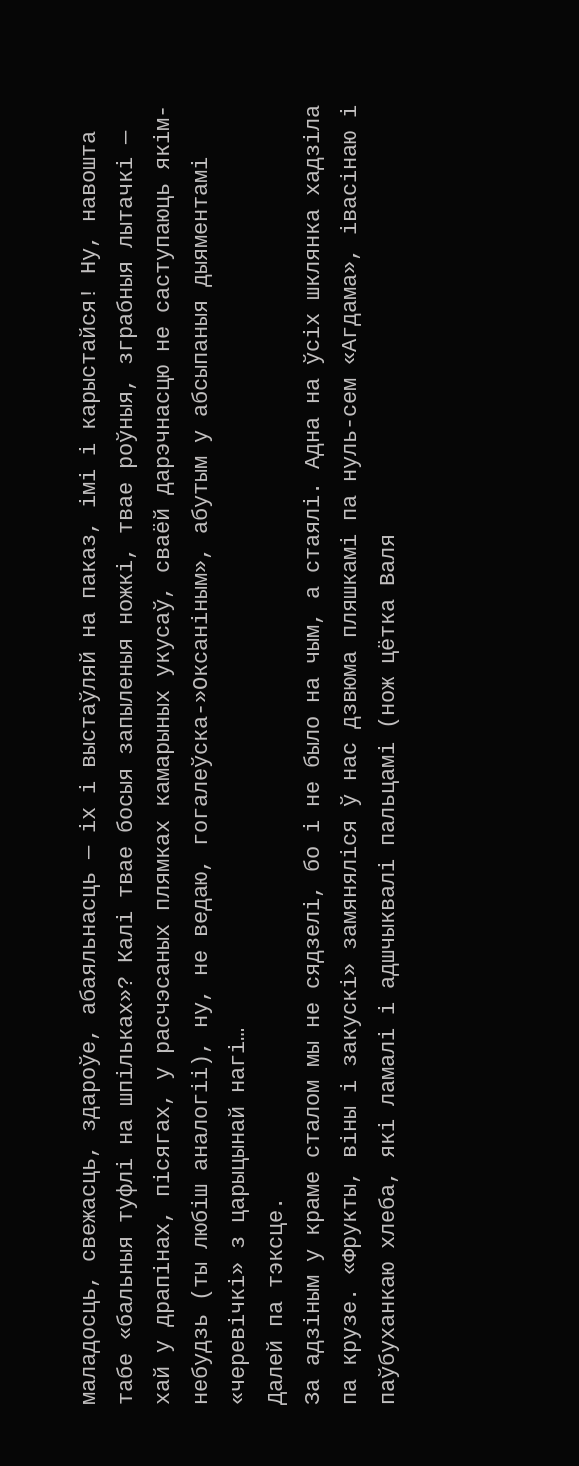маладосць, свежасць, здароўе, абаяльнасць — іх і выстаўляй на паказ, імі і карыстайся! Ну, навошта табе «бальныя туфлі на шпільках»? Калі твае босыя запыленыя ножкі, твае роўныя, зграбныя лытачкі — хай у драпінах, пісягах, у расчэсаных плямках камарыных укусаў, сваёй дарэчнасцю не саступаюць якім-небудзь (ты любіш аналогіі), ну, не ведаю, гогалеўска-»Оксаніным», абутым у абсыпаныя дыяментамі «черевічкі» з царыцынай нагі…
Далей па тэксце.
За адзіным у краме сталом мы не сядзелі, бо і не было на чым, а стаялі. Адна на ўсіх шклянка хадзіла па крузе. «Фрукты, віны і закускі» замяняліся ў нас дзвюма пляшкамі па нуль-сем «Агдама», івасінаю і паўбуханкаю хлеба, які ламалі і адшчыквалі пальцамі (нож цётка Валя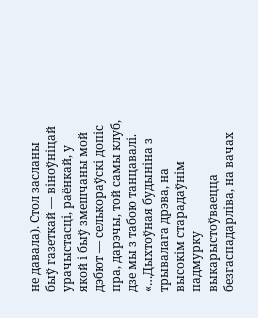не давала). Стол засланы быў газеткай — віноўніцай урачыстасці, раёнкай, у якой і быў змешчаны мой дэбют — селькораўскі допіс пра, дарэчы, той самы клуб, дзе мы з табою танцавалі.
«…Дыхтоўная будыніна з трывалага дрэва, на высокім старадаўнім падмурку выкарыстоўваецца безгаспадарліва, на вачах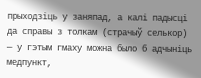прыходзіць у заняпад, а калі падысці да справы з толкам (страчыў селькор) — у гэтым гмаху можна было б адчыніць медпункт,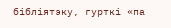бібліятэку, гурткі «па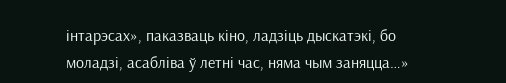інтарэсах», паказваць кіно, ладзіць дыскатэкі, бо моладзі, асабліва ў летні час, няма чым заняцца…»